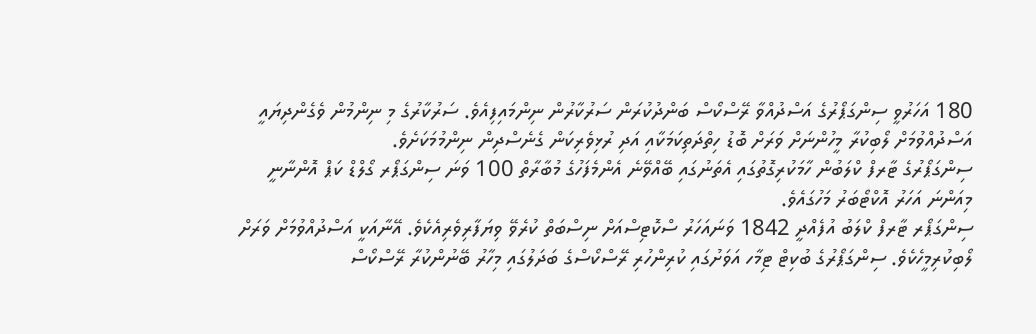180 އަހަރުވީ ސިންގަޕޯރުގެ އަސްދުއްވާ ރޭސްކޯސް ބަންދުކުރަން ސަރުކާރުން ނިންމައިފިއެވެ. ސަރުކާރުގެ މި ނިންމުން ވެގެންދިޔައީ އަސްދުއްވުމަށް ލޯބިކުރާ މީހުންނަށް ވަރަށް ބޮޑު ހިތްދަތިކަމަކާއި އަދި ރުޅިވެރިކަން ގެނެސްދިން ނިންމުމަކަށެވެ.
ސިންގަޕޯރުގެ ޓާރފް ކްލަބުން ހާމަކުރިގޮތުގައި އެތަނުގައި ބޭއްވޭނެ އެންމެފަހުގެ މުބާރާތް 100 ވަނަ ސިންގަޕޯރ ގޯލްޑް ކަޕް އޮންނާނީ މިއަންނަ އަހަރު އޮކްޓޯބަރު މަހުގައެވެ.
ސިންގަޕޯރ ޓާރފް ކްލަބު އުފެއްދީ 1842 ވަނައަހަރު ސްކޮޓިސްއަށް ނިސްބަތް ކުރެވޭ ވިޔަފާރިވެރިއެކެވެ. އޭނާއަކީ އަސްދުއްވުމަށް ވަރަށް ލޯބިކުރިމީހެކެވެ. ސިންގަޕޯރުގެ ބުކިޓް ޓިމާހ އަވަށުގައި ކުރިންހުރި ރޭސްކޯސްގެ ބަދަލުގައި މިހާރު ބޭނުންކުރާ ރޭސްކޯސް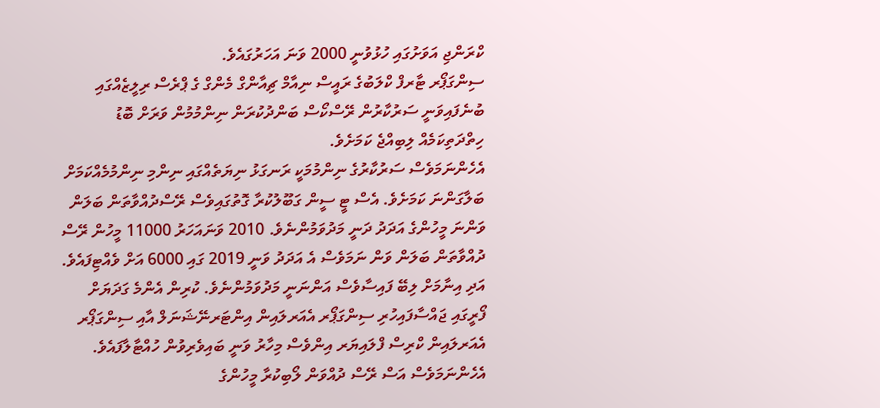ކްރަންޖި އަވަށުގައި ހުޅުވުނީ 2000 ވަނަ އަހަރުގައެވެ.
ސިންގަޕޯރ ޓާރފް ކްލަބުގެ ރައީސް ނިއާމް ޗިއާންގް މެންގް ގެ ޕްރެސް ރިލީޒެއްގައި ބުނެފައިވަނީ ސަރުކާރުން ރޭސްކޯސް ބަންދުކުރަން ނިންމުމުން ވަރަށް ބޮޑު ހިތްދަތިކަމެއް ލިބިއްޖެ ކަމަށެވެ.
އެހެންނަމަވެސް ސަރުކާރުގެ ނިންމުމަކީ ރަނގަޅު ނިޔަތެއްގައި ނިންމި ނިންމުމެއްކަމަށް ބަލާގަންނަ ކަމަށެވެ. އެސް ޓީ ސީން ގަބޫލުކުރާ ގޮތުގައިވެސް ރޭސްދުއްވާތަން ބަލަން ވަންނަ މީހުންގެ އަދަދު ދަނީ މަދުވަމުންނެވެ. 2010 ވަނައަހަރު 11000 މީހުން ރޭސް ދުއްވާތަން ބަލަން ވަން ނަމަވެސް އެ އަދަދު ވަނީ 2019 ގައި 6000 އަށް ވެއްޓިފައެވެ.
އަދި އިނާމަށް ލިބޭ ފައިސާވެސް އަންނަނީ މަދުވަމުންނެވެ. ކުރިން އެންމެ ގަދަޔަށް ފޯރީގައި ޖައްސާފައިހުރި ސިންގަޕޯރ އެއަރލައިން އިންޓަރނޭޝަނަލް އާއި ސިންގަޕޯރ އެއަރލައިން ކްރިސް ފްލައިޔަރ އިންވެސް މިހާރު ވަނީ ބައިވެރިވުން ހުއްޓާލާފައެވެ. އެހެންނަމަވެސް އަސް ރޭސް ދުއްވަން ލޯބިކުރާ މީހުންގެ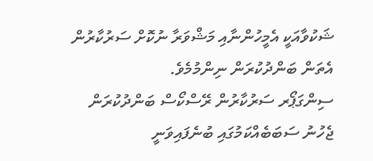ޝަކުވާއަކީ އެމީހުންނާއި މަޝްވަރާ ނުކޮށް ސަރުކާރުން އެތަން ބަންދުކުރަން ނިންމުމެވެ.
ސިންގަޕޯރ ސަރުކާރުން ރޭސްކޯސް ބަންދުކުރަން ޖެހުނު ސަބަބެއްކަމުގައި ބުނެފައިވަނީ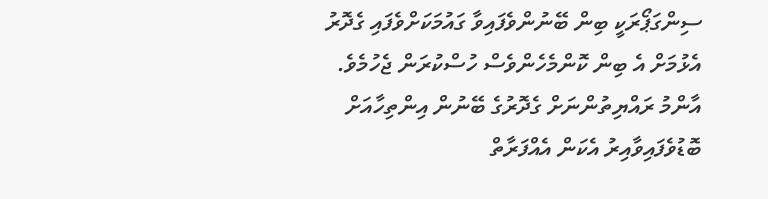ސިންގަޕޯރަކީ ބިން ބޭނުންވެފައިވާ ގައުމަކަށްވެފައި ގެދޮރު އެޅުމަށް އެ ބިން ކޮންމެހެންވެސް ހުސްކުރަން ޖެހުމެވެ.
އާންމު ރައްޔިތުންނަށް ގެދޮރުގެ ބޭނުން އިންތިހާއަށް ބޮޑުވެފައިވާއިރު އެކަން އެއްފަރާތް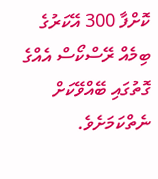ކޮށްފާ 300 އޭކަރުގެ ބިމެއް ރޭސްކޯސް އެއްގެ ގޮތުގައި ބޭއްވޭކަށް ނެތްކަމަށެވެ.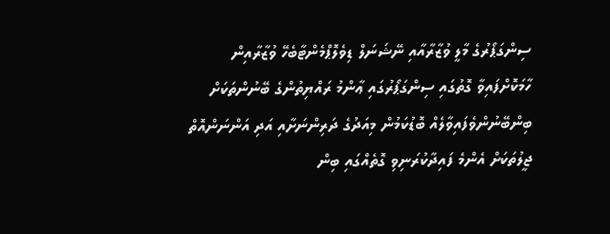ސިންގަޕޯރުގެ މާލީ ވުޒާރާއާއި ނޭޝަނަލް ޑިވެލޮޕްމެންޓާބެހޭ ވުޒާރާއިން ހާމަކޮށްފައިވާ ގޮތުގައި ސިންގަޕޯރުގައި ޢާންމު ރައްޔިތުންގެ ބޭނުންތަކަށް ބިންބޭނުންވެފައިވާލެއް ބޮޑުކަމުން މިއަދުގެ ދަރިންނަށާއި އަދި އަންނަންއޮތް ޖީލުތަކަށް އެންމެ ފައިދާކުރަނިވި ގޮތެއްގައި ބިން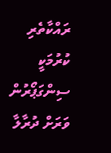ރައްކާތެރި ކުރުމަކީ ސިންގަޕޯރުން ވަރަށް ދުރާލާ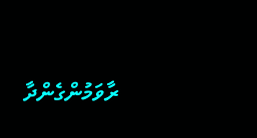ރާވަމުންގެންދާ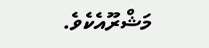މަޝްރޫއެކެވެ.